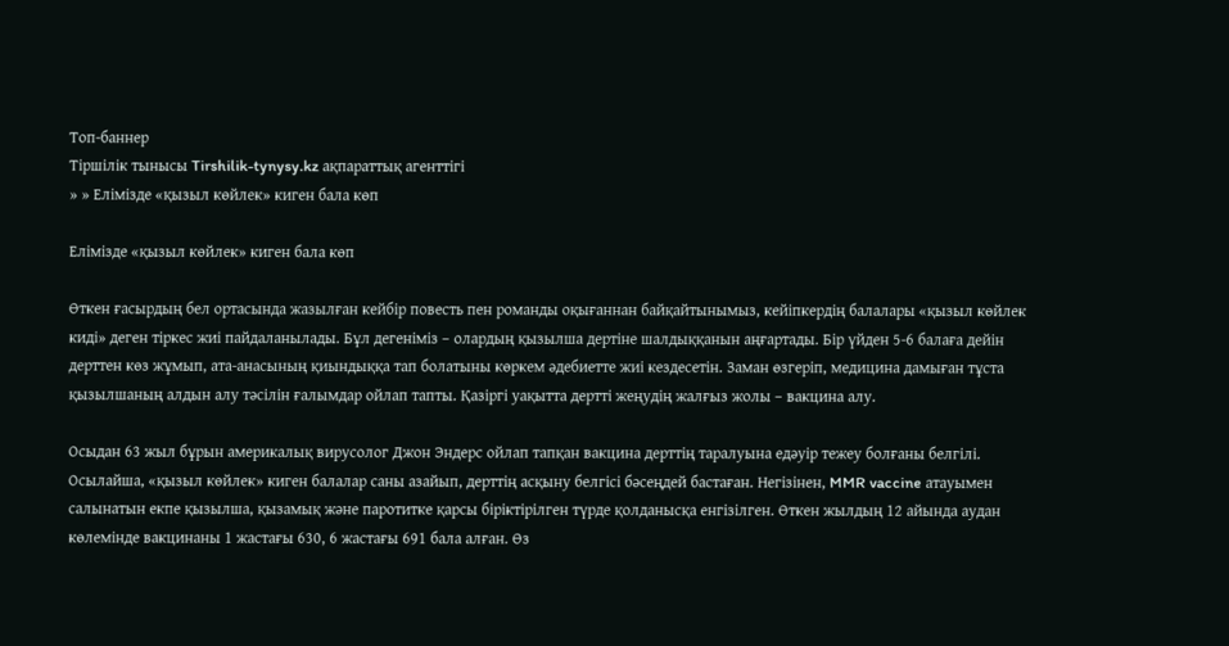Топ-баннер
Тіршілік тынысы Tirshilik-tynysy.kz ақпараттық агенттігі
» » Елімізде «қызыл көйлек» киген бала көп

Елімізде «қызыл көйлек» киген бала көп

Өткен ғасырдың бел ортасында жазылған кейбір повесть пен романды оқығаннан байқайтынымыз, кейіпкердің балалары «қызыл көйлек киді» деген тіркес жиі пайдаланылады. Бұл дегеніміз – олардың қызылша дертіне шалдыққанын аңғартады. Бір үйден 5-6 балаға дейін дерттен көз жұмып, ата-анасының қиындыққа тап болатыны көркем әдебиетте жиі кездесетін. Заман өзгеріп, медицина дамыған тұста қызылшаның алдын алу тәсілін ғалымдар ойлап тапты. Қазіргі уақытта дертті жеңудің жалғыз жолы – вакцина алу.

Осыдан 63 жыл бұрын америкалық вирусолог Джон Эндерс ойлап тапқан вакцина дерттің таралуына едәуір тежеу болғаны белгілі. Осылайша, «қызыл көйлек» киген балалар саны азайып, дерттің асқыну белгісі бәсеңдей бастаған. Негізінен, MMR vaccine атауымен салынатын екпе қызылша, қызамық және паротитке қарсы біріктірілген түрде қолданысқа енгізілген. Өткен жылдың 12 айында аудан көлемінде вакцинаны 1 жастағы 630, 6 жастағы 691 бала алған. Өз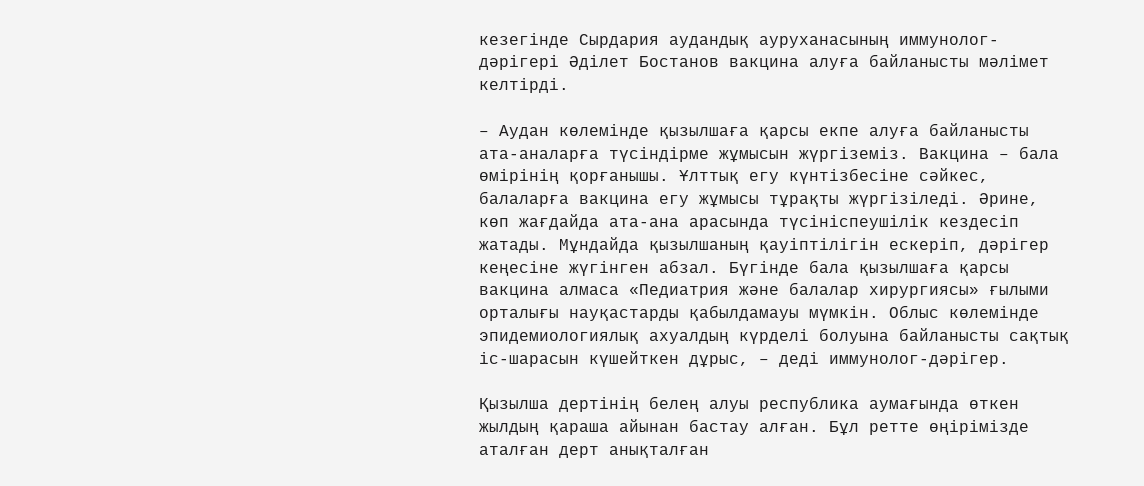кезегінде Сырдария аудандық ауруханасының иммунолог-дәрігері Әділет Бостанов вакцина алуға байланысты мәлімет келтірді.

– Аудан көлемінде қызылшаға қарсы екпе алуға байланысты ата-аналарға түсіндірме жұмысын жүргіземіз. Вакцина – бала өмірінің қорғанышы. Ұлттық егу күнтізбесіне сәйкес, балаларға вакцина егу жұмысы тұрақты жүргізіледі. Әрине, көп жағдайда ата-ана арасында түсініспеушілік кездесіп жатады. Мұндайда қызылшаның қауіптілігін ескеріп, дәрігер кеңесіне жүгінген абзал. Бүгінде бала қызылшаға қарсы вакцина алмаса «Педиатрия және балалар хирургиясы» ғылыми орталығы науқастарды қабылдамауы мүмкін. Облыс көлемінде эпидемиологиялық ахуалдың күрделі болуына байланысты сақтық іс-шарасын күшейткен дұрыс, – деді иммунолог-дәрігер.

Қызылша дертінің белең алуы республика аумағында өткен жылдың қараша айынан бастау алған. Бұл ретте өңірімізде аталған дерт анықталған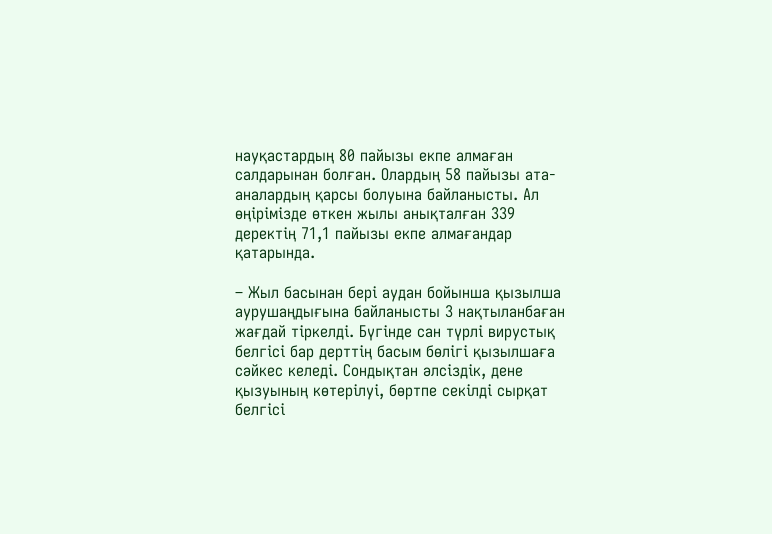науқастардың 80 пайызы екпе алмаған салдарынан болған. Олардың 58 пайызы ата-аналардың қарсы болуына байланысты. Ал өңірімізде өткен жылы анықталған 339 деректің 71,1 пайызы екпе алмағандар қатарында.

– Жыл басынан бері аудан бойынша қызылша аурушаңдығына байланысты 3 нақтыланбаған жағдай тіркелді. Бүгінде сан түрлі вирустық белгісі бар дерттің басым бөлігі қызылшаға сәйкес келеді. Сондықтан әлсіздік, дене қызуының көтерілуі, бөртпе секілді сырқат белгісі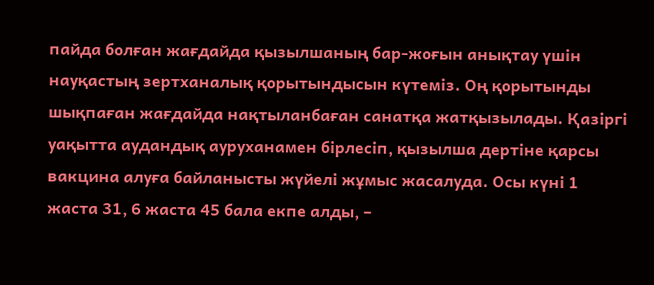пайда болған жағдайда қызылшаның бар-жоғын анықтау үшін науқастың зертханалық қорытындысын күтеміз. Оң қорытынды шықпаған жағдайда нақтыланбаған санатқа жатқызылады. Қазіргі уақытта аудандық ауруханамен бірлесіп, қызылша дертіне қарсы вакцина алуға байланысты жүйелі жұмыс жасалуда. Осы күні 1 жаста 31, 6 жаста 45 бала екпе алды, –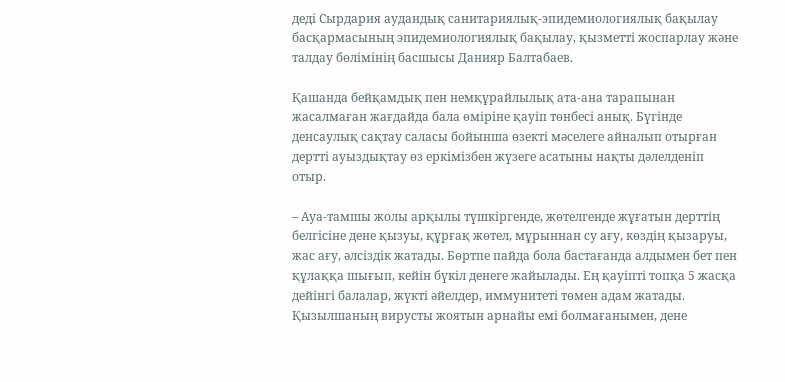деді Сырдария аудандық санитариялық-эпидемиологиялық бақылау басқармасының эпидемиологиялық бақылау, қызметті жоспарлау және талдау бөлімінің басшысы Данияр Балтабаев.

Қашанда бейқамдық пен немқұрайлылық ата-ана тарапынан жасалмаған жағдайда бала өміріне қауіп төнбесі анық. Бүгінде денсаулық сақтау саласы бойынша өзекті мәселеге айналып отырған дертті ауыздықтау өз еркімізбен жүзеге асатыны нақты дәлелденіп отыр.

– Ауа-тамшы жолы арқылы түшкіргенде, жөтелгенде жұғатын дерттің белгісіне дене қызуы, құрғақ жөтел, мұрыннан су ағу, көздің қызаруы, жас ағу, әлсіздік жатады. Бөртпе пайда бола бастағанда алдымен бет пен құлаққа шығып, кейін бүкіл денеге жайылады. Ең қауіпті топқа 5 жасқа дейінгі балалар, жүкті әйелдер, иммунитеті төмен адам жатады. Қызылшаның вирусты жоятын арнайы емі болмағанымен, дене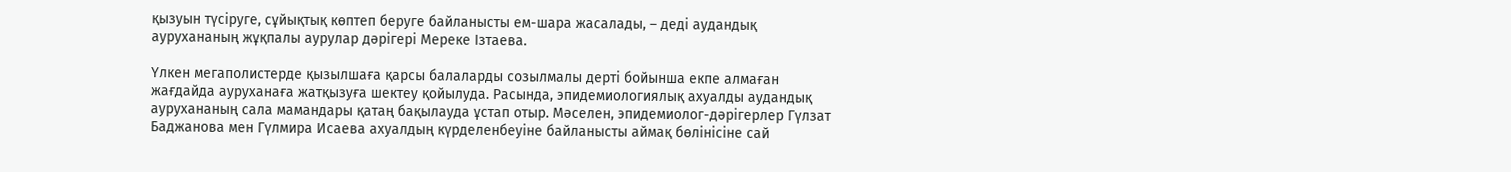қызуын түсіруге, сұйықтық көптеп беруге байланысты ем-шара жасалады, – деді аудандық аурухананың жұқпалы аурулар дәрігері Мереке Ізтаева.

Үлкен мегаполистерде қызылшаға қарсы балаларды созылмалы дерті бойынша екпе алмаған жағдайда ауруханаға жатқызуға шектеу қойылуда. Расында, эпидемиологиялық ахуалды аудандық аурухананың сала мамандары қатаң бақылауда ұстап отыр. Мәселен, эпидемиолог-дәрігерлер Гүлзат Баджанова мен Гүлмира Исаева ахуалдың күрделенбеуіне байланысты аймақ бөлінісіне сай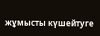жұмысты күшейтуге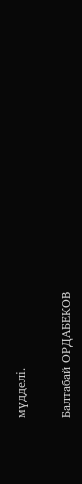мүдделі.


Балтабай ОРДАБЕКОВ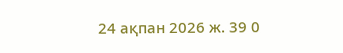24 ақпан 2026 ж. 39 0